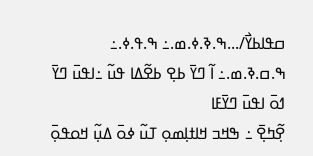ߛߟߊߕߌ߯/...ߒ.ߢ.ߦ.ߘ.߸ ߒ.ߟ.ߦ.߸ ߒ.ߛ.ߢ.ߘ.߸ ߊ߬ ߣߌ߫ ߕߐ߲ ߕߐ߬ߡߊ ߟߎ߬ ߸ߊߟߎ߫ ߣߌ߫ ߗߋ߫ ߊߟߎ߫ ߣߌ߫ߓߊ
ߐ߲߬ߤߐ߲߫ ߸ ߒߞߏ ߞߊߙߊ߲ߘߋ߲ ߠߎ߬ ߦߋ߫ ߡߎ߲߬ ߞߋߟߋ߲߫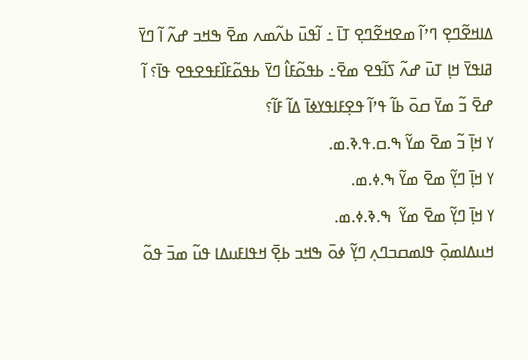ߡߊߞߐ߬ߣߐ߲ ߣߴߊ߬ ߘߐߞߐ߬ߣߐ߲ ߠߊ߫ ߸ ߊ߬ߟߎ߫ ߕߍ߬ߘߍ ߘߐ߫ ߒߞߏ ߝߍ߬ ߊ߬ ߣߌ߫ ߥߊߟߌ߫ ߞߊ߲ ߠߎ߫ ߝߍ߬ ߖߊ߬ߟߐ ߘߐ߫߸ ߕߟߋ߬ߓߊ߮ ߣߌ߫ ߕߟߋ߬ߓߊ߰ߓߟߐߟߐ ߟߊ߫؟ ߊ߬ ߝߐ߫ ߏ߬ ߘߌ߫ ߛߋ߫ ߕߊ߬ ߟߴߊ߬ ߟߐ߲ߓߊߟߌߦߊ߫ ߡߊ߬ ߓߊ߬؟
ߌ ߞߊ߲߫ ߏ߬ ߘߐ߫ ߘߌ߬ ߒ.ߛ.ߟ.ߢ.ߘ.
ߌ ߞߊ߲߫ ߣߌ߲߬ ߘߐ߫ ߘߌ߬ ߒ.ߦ.ߘ.
ߌ ߞߊ߲߫ ߣߌ߲߬ ߘߐ߫ ߘߌ߬  ߒ.ߢ.ߦ.ߘ.
ߞߎߡߊߘߋ߲߫ ߟߊߘߛߏߣߍ߲ ߣߌ߲߬ ߦߋ߫ ߒߞߏ ߕߐ߲߫ ߞߟߊߓߎߡߊ ߟߎ߬ ߘߏ߫ ߟߋ߬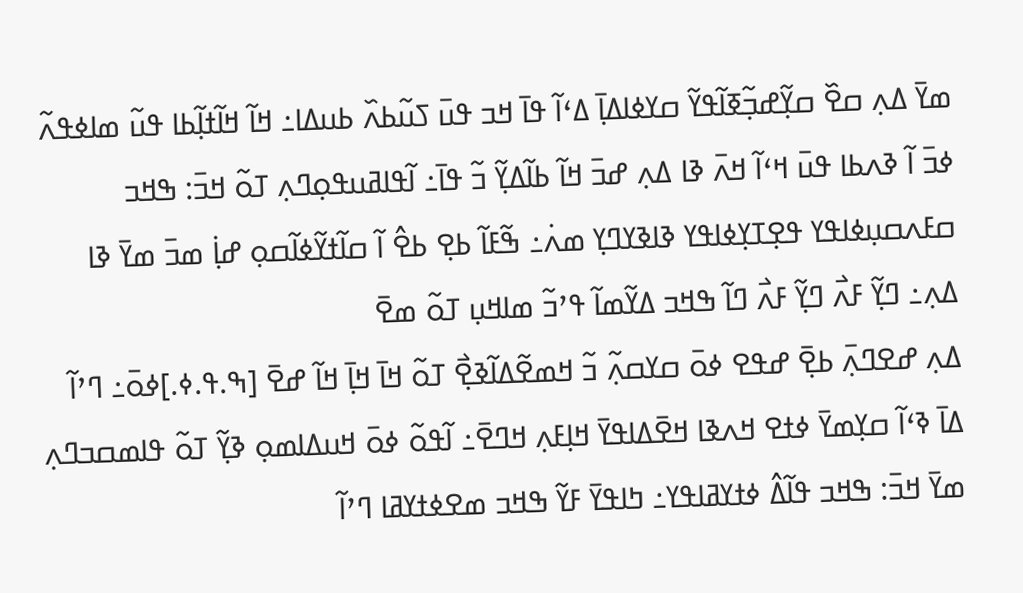ߘߌ߫ ߡߍ߲ ߛߐ߰ ߛߌ߲߬ߝߏ߲߬ߧߊ߬ߟߌ߬ ߛߌߦߊߡߊ߲߫ ߡߵߊ߬ ߟߊ߫ ߞߏ ߟߎ߫ ߖߎ߬ߕߍ߰ ߕߎߡߊ߸ ߞߊ߬ ߞߊ߬ߙߊ߲߬ߕߊ ߟߎ߬ ߘߊߦߟߍ߬ ߦߏ߫ ߊ߬ ߢߍߕߊ ߟߎ߫ ߞߵߊ߬ ߞߍ߫ ߢߊ ߡߍ߲ ߝߏ߫ ߞߊ߬ ߕߊ߬ߡߌ߲߬ ߏ߬ ߟߊ߫߸ ߊ߬ߟߊߥߎߟߋ߲ߣߍ߲ ߠߋ߬ ߞߏ߫: ߒߞߏ ߛߓߍߛߎ߲ߦߊߟߌ ߟߐ߲ߠߌ߲ߦߊߟߌ ߢߊߢߌߣߌ߲ ߘߍ߭߸ ߒ߬ߓߊ߬ ߕߐ߲ ߕߐ߮ ߊ߬ ߛߊ߬ߙߌ߬ߦߊ߬ߛߋ߲ ߝߊ߲߭ ߘߏ߫ ߘߌ߫ ߢߊ ߡߍ߲߸ ߣߌ߲߬ ߓߍ߯ ߣߌ߲߬ ߓߍ߯ ߣߊ߬ ߒߞߏ ߡߌ߬ߘߊ߬ ߟߴߏ߬ ߘߊߞߎ߲ ߠߋ߬ ߘߐ߫
ߡߍ߲ ߝߐߣߍ߲߫ ߕߐ߲߫ ߝߟߐ ߦߋ߫ ߛߌߛߍ߲߬ ߏ߬ ߞߘߐ߬ߡߊ߬ߢߐ߲߯ ߠߋ߬ ߞߊ߫ ߞߊ߲߫ ߞߊ߬ ߝߐ߫ [ߒ.ߟ.ߦ.]ߦߋ߫߸ ߣߴߊ߬ ߡߊ߫ ߢߵߊ߬ ߛߌ߲ߘߌ߫ ߦߙߐ ߞߍߢߊ ߞߐ߫ߡߊߟߌ߫ ߞߊ߲ߓߍ߲ ߞߣߐ߫߸ ߊ߬ߟߋ߬ ߦߋ߫ ߞߎߡߊߘߋ߲ ߢߌ߲߬ ߠߋ߬ ߟߊߘߛߏߣߍ߲ ߘߌ߫ ߞߏ߫: ߒߞߏ ߟߊ߬ߡ߮ ߦߙߌߥߊߟߌ߸ ߤߊߟߌ߫ ߓߌ߬ ߒߞߏ ߘߐߦߙߌߥߊ ߣߴߊ߬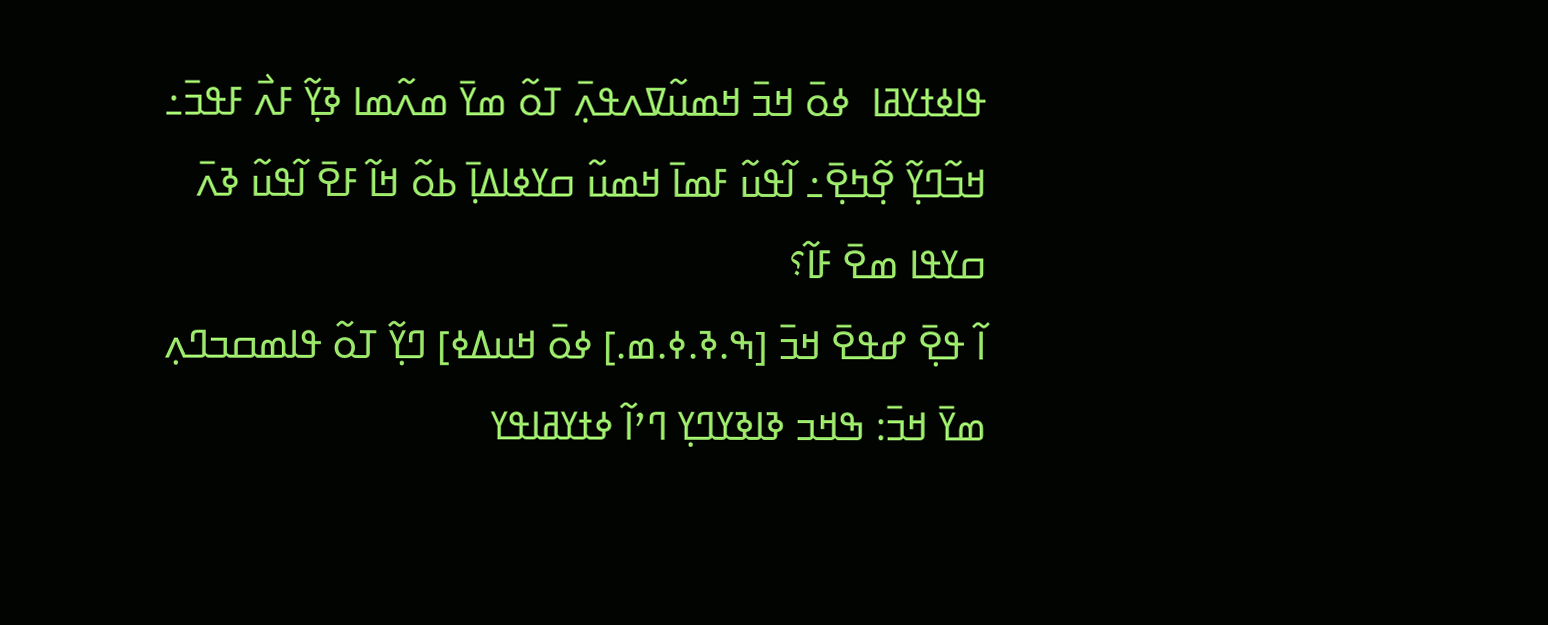ߟߊߦߙߌߥߊ  ߦߋ߫ ߞߏ߫ ߞߘߎ߬ߜߍߟߍ߲߫ ߠߋ߬ ߘߌ߫ ߘߍ߬ߘߊ ߢߌ߲߬ ߓߍ߯ ߓߟߏ߫߸ ߞߏ߬ߣߌ߲߬ ߐ߲߬ߤߐ߲߫߸ ߊ߬ߟߎ߬ ߓߘߊ߫ ߞߘߎ߬ ߛߌߦߊߡߊ߲߫ ߕߋ߬ ߞߊ߬ ߓߐ߫ ߊ߬ߟߎ߬ ߢߍ߫ ߛߌߟߊ ߘߐ߫ ߓߊ߬؟
ߊ߬ ߟߐ߲߫ ߝߟߐ߫ ߞߏ߫ [ߒ.ߢ.ߦ.ߘ.] ߦߋ߫ ߞߎߡߦ] ߣߌ߲߬ ߠߋ߬ ߟߊߘߛߏߣߍ߲ ߘߌ߫ ߞߏ߫: ߒߞߏ ߢߊߢߌߣߌ߲ ߣߴߊ߬ ߦߙߌߥߊߟߌ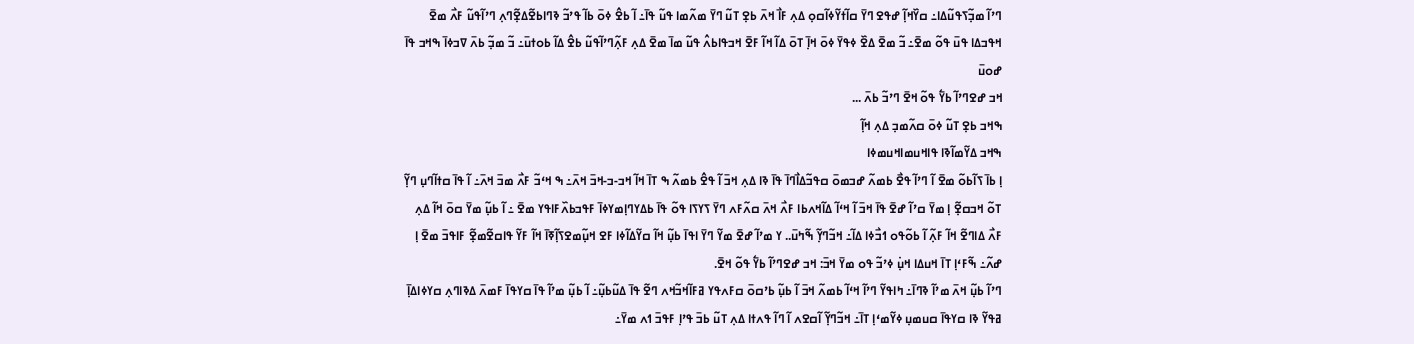ߣߴߊ߬ ߘߏ߲߬ߖߟߎ߬ߡߊ߸ ߛߌ߰ߞߊ߲߬ ߝߟߐ ߣߌ߫ ߛߊ߬ߙߌ߬ߦߊ߬ߛߋ߲ ߡߍ߲ ߓߊ߯ ߞߍ߫ ߕߐ߲ ߠߎ߬ ߣߌ߫ ߘߍ߬ߘߊ ߟߎ߬ ߟߊ߫߸ ߊ߬ ߕߐ߮ ߦߋ߫ ߕߊ߬ ߟߴߏ߬ ߢߣߊߕߐ߬ߡߐ߲߬ߣߍ߲ ߣߴߊ߬ߟߎ߬ ߓߍ߯ ߘߐ߫ ߞߟߏߡߊ ߟߎ߫ ߟߋ߬ ߘߐ߫߸ ߏ߬ ߘߐ߫ ߡߐ߰ ߦߟߌ߫ ߦߋ߫ ߞߊ߲߫ ߠߋ߫ ߡߊ߬ ߞߊ߬ ߓߐ߫ ߞߏߟߊߕߍ߮ ߟߎ߬ ߘߊ߫ ߘߐ߫ ߡߍ߲ ߓߍ߲߬ߣߴߊ߬ߟߎ߬ ߕߐ߮ ߡߊ߬ ߕߋߙߎ߫߸ ߏ߬ ߘߏ߲߬ ߕߍ߫ ߜߏߦߊ߫ ߒߞߏ ߟߊ߫ ߝߋߎ߫
ߞߏ ߝߐߣߴߊ߬ ߕߌ߱ ߟߋ߬ ߞߐ߫ ߣߴߏ߬ ߕߍ߫ ...
ߒߞߏ ߕߐ߲ ߠߎ߬ ߦߋ߫ ߛߍ߬ߘߏ߲ ߡߍ߲ ߞߊ߲߬
ߒߞߏ ߡߌ߬ߘߊ߬ߢߊ ߟߊߞߎߘߊߞߎߘߦߊ
ߊ߲ ߕߊ߫ ߖߊ߬ߕߋ߬ ߘߐ߫ ߊ߬ ߣߴߊ߬ ߟߐ߯ ߕߘߍ߬ ߝߏߘߋ߫ ߛߟߏ߬ߡߊ߯ߣߊ߫ ߟߊ߫ ߢߊ ߡߍ߲ ߞߏ߫ ߊ߬ ߟߐ߮ ߕߘߍ߬ ߒ ߠߊ߫ ߞߊ߬ ߞߏ-ߏ-ߞߏ߫ ߞߍ߫߸ ߒ ߞߵߏ߬ ߓߍ߯ ߘߏ߫ ߞߍ߫߸ ߊ߬ ߟߊ߫ ߛߙߊ߬ߣߎ߲ ߣߌ߲߬ ߠߋ߬ ߞߏߛߐ߲߬ ߊ߲ ߘߌ߫ ߛߴߊ߬ ߝߐ߫ ߟߊ߫ ߞߏ߫ ߊ߬ ߞߵߊ߬ ߡߊ߬ߞߍߕߊ ߓߍ߯ ߞߍ߫ ߛߍ߬ߓߍ ߣߌ߫ ߖߌߖߊ ߟߋ߬ ߟߊ߫ ߕߡߌߣߊ߲ߘߌߦߊ߫ ߓߟߏߕߍ߰ߓߊߟߌ ߘߐ߫ ߸ ߊ߬ ߕߎ߲߬ ߘߌ߫ ߛߋ߫ ߞߊ߬ ߡߍ߲ ߓߍ߯ ߡߊߣߐ߬ ߞߊ߬ ߓߍ߲߬ ߊ߬ ߕߋ߬ߟߋ ߗߏ߯ߦߊ ߡߊ߬߸ ߞߏ߬ߣߌ߲߬ ߒ߬ߤߎ߫.. ߌ ߘߴߊ߬ ߝߐ߫ ߘߌ߬ ߣߌ߫ ߊߟߊ߫ ߕߎ߲߬ ߞߊ߬ ߛߌ߬ߡߊ߬ߦߊ ߓߐ ߞߎ߲߬ߘߐߖߊ߲߬ߧߊ߫ ߞߊ߬ ߓߌ߬ ߟߊߛߐ߬ߘߐ߲߬ ߓߊߟߏ߫ ߘߐ߫ ߊ߲ ߝߍ߬߸ ߒ߬ߓߵߊ߲ ߠߊ߫ ߞߎߡߊ ߞߎ߲߭ ߦߴߏ߬ ߟߋ ߘߌ߫ ߞߏ߫: ߞߏ ߝߐߣߴߊ߬ ߕߌ߱ ߟߋ߬ ߞߐ߫.
ߣߴߊ߬ ߕߎ߲߬ ߞߍ߫ ߘߴߊ߬ ߢߣߊ߫߸ ߤߊߟߌ߬ ߣߴߊ߬ ߞߵߊ߬ ߕߘߍ߬ ߞߏ߫ ߊ߬ ߕߎ߲߬ ߕߴߛߋ߫ ߛߓߍߟߌ ߥߓߊ߬ߞߏ߬ߞߍ ߣߐ߬ ߟߊ߫ ߡߎ߬ߕߎ߲߬߸ ߊ߬ ߕߎ߲߬ ߘߴߊ߬ ߟߊ߫ ߛߌߟߊ߫ ߓߘߍ߫ ߡߢߊߣߍ߲ ߛߌߦߊߡߊ߲߫ ߥߟߌ߬ ߢߊ ߛߌߟߊ߫ ߛߎߘߎ߲ ߦߌ߬ߘߵߊ߲ ߠߊ߫߸ ߞߏ߬ߣߌ߲߬ ߊ߬ߛߐߍ ߊ߬ ߣߊ߬ ߟߍߙߊ ߡߍ߲ ߠߎ߬ ߕߏ߫ ߟߴߊ߲ ߓߟߏ߫ ߗߍ ߘߌ߫߸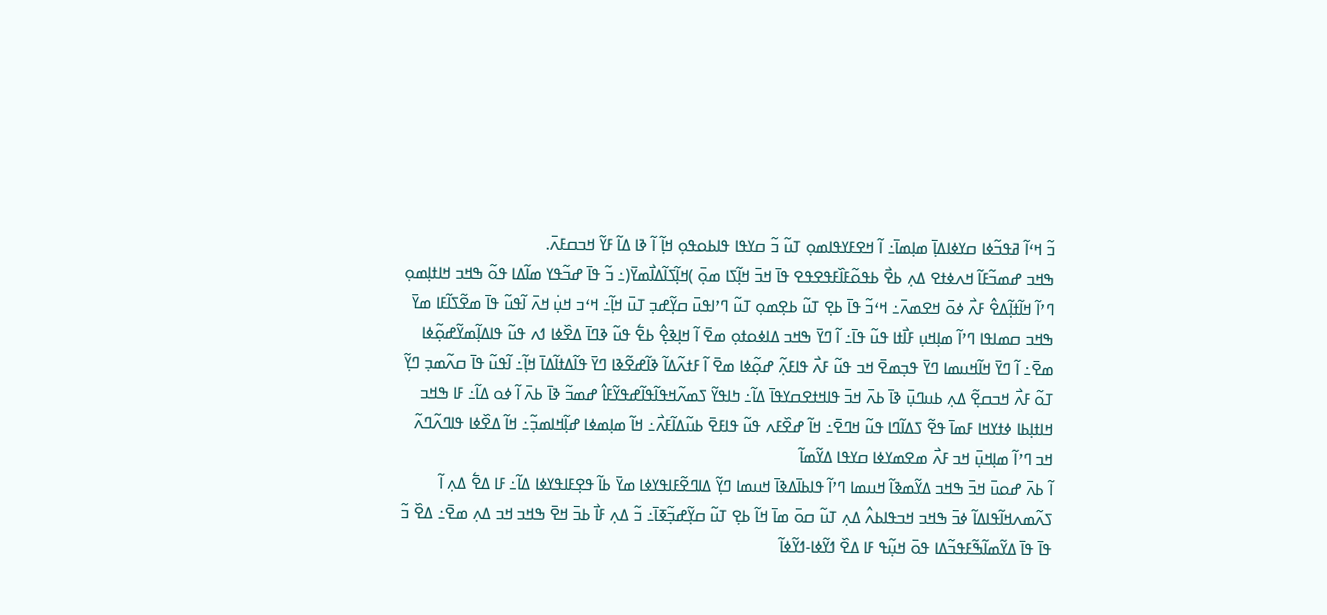ߏ߬ ߞߵߊ߬ ߥߟߏ߬ߦߊ ߛߌߦߊߡߊ߲߫ ߘߊ߲ߘߊ߫߸ ߊ߬ ߞߐߓߌߟߊߘߋ߲ ߠߎ߬ ߏ߬ ߛߌߟߊ ߟߊߕߋߟߋ߲ ߞߊ߲߬ ߊ߬ ߢߊ ߡߊ߬ ߓߌ߬ ߞߏߛߓߍ߫.
ߒߞߏ ߝߘߏ߬ߓߊ߬ ߞߍߦߙߐ ߡߍ߲ ߕߐ߯ ߕߟߋ߬ߓߊ߰ߓߟߐߟߐ ߟߊ߫ ߞߏ߫ ߞߊ߲߬ߖߊ ߘߋ߲߫ )ߞߊ߲߬ߖߊ߬ߡߊ߯ߘߌ߫(߸ ߏ߬ ߟߊ߫ ߝߏ߬ߟߌ ߘߊ߬ߡߊ ߟߋ߬ ߒߞߏ ߞߊߙߊ߲ߘߋ߲ ߣߴߊ߬ ߞߊ߬ߙߊ߲߬ߡߐ߮ ߓߍ߯ ߦߋ߫ ߞߐߘߍ߫߸ ߞߵߏ߬ ߟߊ߫ ߕߐ߲ ߠߎ߬ ߕߐ߲ߘߋ߲ ߠߎ߬ ߣߴߊߟߎ߫ ߛߌ߲߬ߝߏ߲ ߠߎ߫ ߞߊ߲߬߸ ߞߵߏ ߞߎ߲߭ ߞߍ߫ ߊ߬ߟߎ߬ ߟߊ߫ ߘߐ߬ߖߊ߬ߓߊ ߘߌ߫ ߒߞߏ ߛߘߊߟߊ ߣߴߊ߬ ߘߊ߲ߞߎ߲ ߓߊ߯ߙߊ ߟߎ߬ ߟߊ߫߸ ߊ߬ ߣߌ߫ ߒߞߏ ߡߊߦߋߙߋ߲ ߘߐ߫ ߊ߬ ߞߊ߲ߢߐ߲߮ ߕߐ߱ ߟߎ߬ ߢߣߊ߫ ߡߐ߰ߦߊ ߗߍ ߟߎ߬ ߟߊߡߊ߲߬ߘߌ߬ߝߋ߲߬ߦߊ ߘߐ߫߸ ߊ߬ ߣߌ߫ ߞߊ߬ߞߎߘߊ ߣߌ߫ ߟߏ߲ߘߐ߫ ߞߏ ߟߎ߬ ߓߍ߯ ߟߊߓߍ߲߬ ߝߋ߲߬ߦߊ ߘߐ߫ ߊ߬ ߓߙߍ߬ߡߊ߬ ߢߊ߬ߝߐ߬ߢߊ ߣߌ߫ ߟߊ߬ߡߙߊ߬ߡߊ߫ ߞߊ߲߬߸ ߊ߬ߟߎ߬ ߟߊ߫ ߛߍ߬ߘߏ߲ ߣߌ߲߬ ߠߋ߬ ߓߍ߯ ߞߏߛߐ߲߬ ߡߍ߲ ߕߎߣߎ߲߫ ߢߊ߫ ߕߍ߫ ߞߏ߫ ߟߊߞߙߐߛߌߟߊ߫ ߡߊ߬߸ ߤߊߟߌ߬ ߖߘߍ߬ߞߟߊ߬ߟߊ߬ߝߟߌ߬ߓߊ߮ ߝߘߏ߬ ߢߊ߫ ߕߍ߫ ߊ߬ ߦߋ ߡߊ߬߸ ߓߊ ߒߞߏ ߞߊߙߊ߲ߕߊ ߦߙߌߞߊ ߓߘߊ߫ ߟߐ߬ ߖߡߊ߬ߣߊ ߟߎ߬ ߞߣߐ߫߸ ߞߊ߬ ߝߐ߰ߓߍ ߟߎ߬ ߟߊߓߐ߫ ߕߎ߬ߡߊ߬ߓߍ߯߸ ߞߊ߬ ߘߊ߲ߘߦߊ ߝߊ߲߬ߞߊߘߏ߲߬߸ ߞߊ߬ ߡߐ߰ߦߊ ߟߊߣߍ߬ߣߍ߬ ߞߏ ߣߴߊ߬ ߘߊ߲ߞߎ߲߫ ߞߏ ߓߍ߯ ߘߐߘߌߦߊ ߛߌߟߊ ߡߌ߬ߘߊ߬
ߊ߬ ߕߍ߫ ߝߋߎ߫ ߞߏ߫ ߒߞߏ ߡߌ߬ߘߢߊ߬ ߞߎߘߊ ߣߴߊ߬ ߟߊߕߊ߫ߡߢߊ߫ ߞߎߘߊ ߣߌ߲߬ ߡߊߣߐ߬ߓߊߟߌߦߊ ߘߌ߫ ߕߊ߬ ߟߐ߲ߓߊߟߌߦߊ ߡߊ߬߸ ߓߊ ߡߐ߱ ߡߍ߲ ߊ߬ ߖߍ߬ߘߍߞߊ߬ߟߊߡߊ߬ ߦߏ߫ ߒߞߏ ߞߏߟߊߕߍ߮ ߡߍ߲ ߠߎ߬ ߛߋ߫ ߘߊ߫ ߞߊ߬ ߕߐ߲ ߠߎ߬ ߛߌ߲߬ߝߏ߲߬ߧߊ߫߸ ߏ߬ ߡߍ߲ ߓߊ߯ ߕߏ߫ ߞߐ߫ ߒߞߏ ߞߏ ߡߍ߲ ߘߐ߫߸ ߡߐ߰ ߏ߬ ߟߊ߫ ߟߊ߫ ߡߌ߬ߘߊ߬ߒ߬ߓߟߏ߬ߡߊ ߟߋ߫ ߞߎ߲߬ߟ ߓߊ ߡߐ߰ ߗߌ߬ߦߊ-ߗߌ߬ߦߊ߬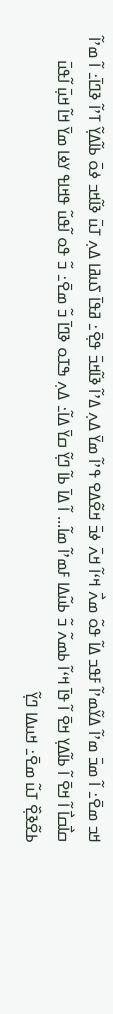ߞߏ ߘߐ߫߸ ߊ߬ ߘߏ߫ ߘߴߊ߬ ߡߌ߬ߘߴߊ߬ ߓߟߏ ߡߊ߬ ߟߋ߬ ߘߍ߯ ߞߵߊ߬ ߞߍ߫ ߦߏ߫ ߞߐ߬ߡߐ ߟߴߊ߬ ߘߌ߫ ߡߍ߲ ߡߴߊ߬ ߢߊ߬ߞߏ߫ ߟߐ߲߫߸ ߥߟߊ߫ ߖߎߥߊ ߡߍ߲ ߠߎ߫ ߢߊ߬ߞߏ ߦߋ߫ ߕߊ߬ߡߌ߲߬ ߠߴߊ߬ ߢߣߊ߫߸ ߊ߬ ߘߴߊ߬ ߛߊ߯ߛߊ߯ ߊ߬ ߞߐ߫ ߊ߬ ߕߊ߬ߡߌ߲ ߞߐ߫ ߊ߬ ߟߊ߫ ߞߵߊ߬ ߕߘߍ߬ ߏ߬ ߕߎ߬ߡߊ ߓߘߴߊ߬ ߘߊ߬... ߊ߬ ߡߊ߫ ߕߊ߬ ߣߌ߲߬ ߛߌ߫ ߡߊ߬߸ ߡߍ߲ ߒߠߋ ߢߣߊ߫ ߏ߬ ߘߐ߫߸ ߏ߬ ߟߋ ߊ߬ߟߎ߬ ߟߞߊߟ ߌߦߊ ߘߌ߫ ߞߊ߬ ߞߎ߲߫ ߊ߬ߟߎ߫ ߕߐ߬ߢߐ߲߰ ߠߎ߬ ߘߐ߫߸ ߞߎߡߊ ߣߌ߲߬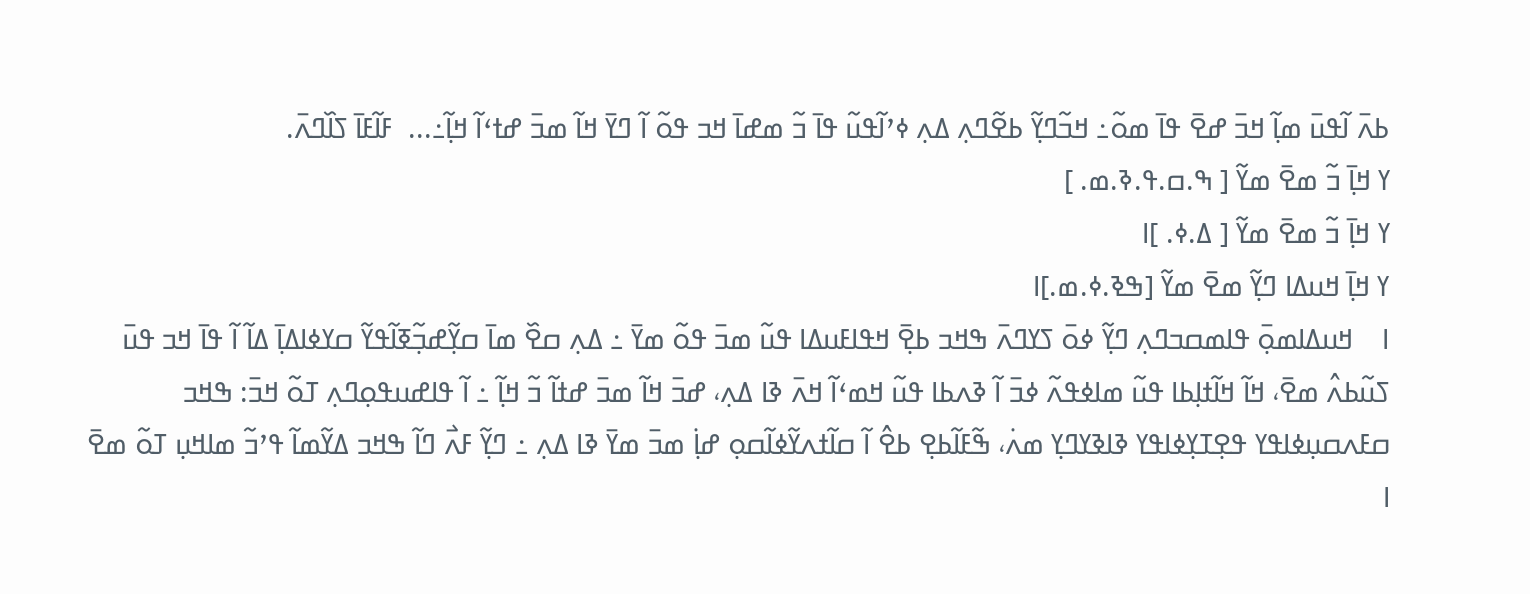ߕߍ߫ ߊ߬ߟߎ߫ ߘߊ߲߬ ߞߏ߫ ߝߐ߫ ߟߊ߫ ߘߋ߬߸ ߞߏ߬ߣߌ߲߬ ߕߐ߬ߣߍ߲ ߡߍ߲ ߦߴߊ߬ߟߎ߬ ߟߊ߫ ߏ߬ ߘߝߊ߫ ߞߏ ߟߋ߬ ߊ߬ ߣߌ߫ ߞߊ߬ ߘߏ߫ ߝߙߵߊ߬ ߞߊ߲߬߸...  ߓߊ߬ߓߊ߫ ߖߊ߰ߣߍ߫.
ߌ ߞߊ߲߫ ߏ߬ ߘߐ߫ ߘߌ߬ [ ߒ.ߛ.ߟ.ߢ.ߘ. ]
ߌ ߞߊ߲߫ ߏ߬ ߘߐ߫ ߘߌ߬ [ ߡ.ߦ. ]ߊ
ߌ ߞߊ߲߫ ߞߎߡߊ ߣߌ߲߬ ߘߐ߫ ߘߌ߬ [ߒߢ.ߦ.ߘ.]ߊ
ߊ    ߞߎߡߊߘߋ߲߫ ߟߊߘߛߏߣߍ߲ ߣߌ߲߬ ߦߋ߫ ߖߌߣߍ߫ ߒߞߏ ߕߐ߲߫ ߞߟߊߓߎߡߊ ߟߎ߬ ߘߏ߫ ߟߋ߬ ߘߌ߫ ߸ ߡߍ߲ ߛߐ߰ ߘߊ߫ ߛߌ߲߬ߝߏ߲߬ߧߊ߬ߟߌ߬ ߛߌߦߊߡߊ߲߫ ߡߊ߬ ߊ߬ ߟߊ߫ ߞߏ ߟߎ߫ ߖߎ߬ߕߍ߮ ߘߐ߫، ߞߊ߬ ߞߊ߬ߙߊ߲ߕߊ ߟߎ߬ ߘߊߦߟߍ߬ ߦߏ߫ ߊ߬ ߢߍߕߊ ߟߎ߬ ߞߘߵߊ߬ ߞߍ߫ ߢߊ ߡߍ߲، ߝߏ߫ ߞߊ߬ ߘߏ߫ ߝߙߊ߬ ߏ߬ ߞߊ߲߬ ߸ ߊ߬ ߟߊߝߎߟߋ߲ߣߍ߲ ߠߋ߬ ߞߏ߫: ߒߞߏ ߛߓߍߛߎ߲ߦߊߟߌ ߟߐ߲ߠߌ߲ߦߊߟߌ ߢߊߢߌߣߌ߲ ߘߍ߭، ߒ߬ߓߊ߬ߕߐ߲ ߕߐ߮ ߊ߬ ߛߊ߬ߙߍߌ߬ߦߊ߬ߛߋ߲ ߝߊ߲߭ ߘߏ߫ ߘߌ߫ ߢߊ ߡߍ߲ ߸ ߣߌ߲߬ ߓߍ߯ ߣߊ߬ ߒߞߏ ߡߌ߬ߘߊ߬ ߟߴߏ߬ ߘߊߞߎ߲ ߠߋ߬ ߘߐ߫
ߊ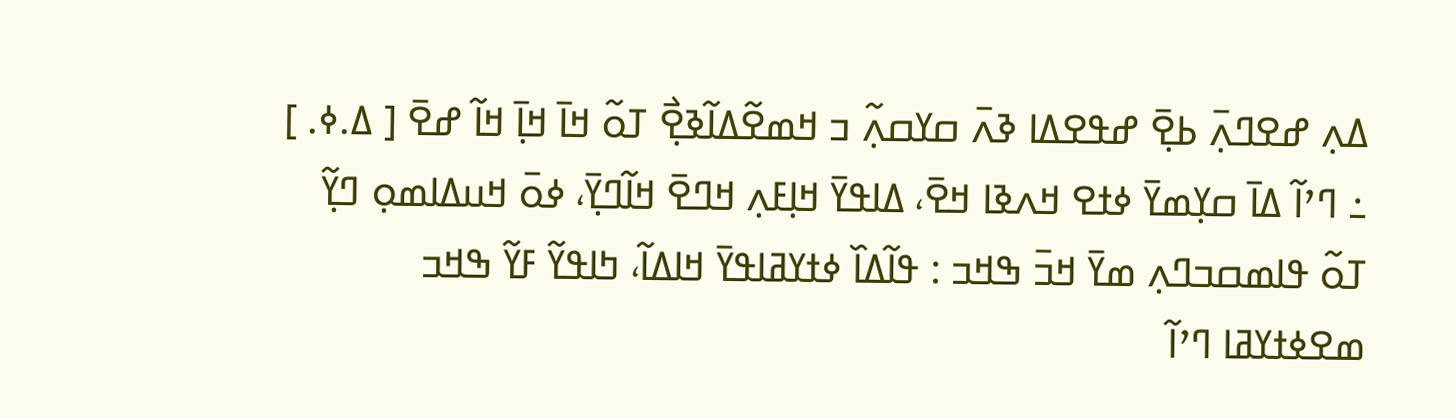ߡߍ߲ ߝߐߣߍ߲߫ ߕߐ߲߫ ߝߟߐߡߊ ߢߍ߫ ߛߌߛߍ߲߬ ߏ ߞߘߐ߬ߡߊ߬ߢߐ߲߯ ߠߋ߬ ߞߊ߫ ߞߊ߲߫ ߞߊ߬ ߝߐ߫ [ ߡ.ߦ. ] ߸ ߣߴߊ߬ ߡߊ߫ ߛߌ߲ߘߌ߫ ߦߙߐ ߞߍߢߊ ߞߐ߫، ߡߊߟߌ߫ ߞߊ߲ߓߍ߲ ߞߣߐ߫ ߞߊ߬ߣߌ߲߫، ߦߋ߫ ߞߎߡߊߘߋ߲ ߣߌ߲߬ ߠߋ߬ ߟߊߘߛߏߣߍ߲ ߘߌ߫ ߞߏ߫ ߒߞߏ : ߟߊ߬ߡߊ߰ ߦߙߌߥߊߟߌ߫ ߞߊߡߊ߬، ߤߊߟߌ߬ ߓߌ߬ ߒߞߏ ߘߐߦߙߌߥߊ ߣߴߊ߬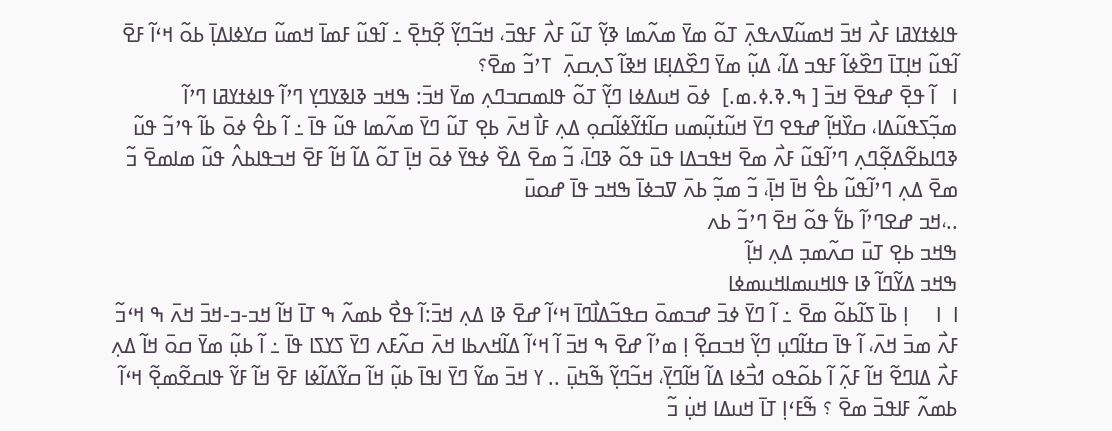ߟߊߦߙߌߥߊ ߓߍ߯ ߞߏ߫ ߞߘߎ߬ߜߍߟߍ߲߫ ߠߋ߬ ߘߌ߫ ߘߍ߬ߘߊ ߢߌ߲߬ ߠߎ߬ ߓߍ߯ ߓߟߏ߫، ߞߏ߬ߣߌ߲߬ ߐ߲߬ߤߐ߲߫ ߸ ߊ߬ߟߎ߬ ߓߘߊ߫ ߞߘߎ߬ ߛߌߦߊߡߊ߲߫ ߕߋ߬ ߞߵߊ߬ ߓߐ߫ ߊ߬ߟߎ߬ ߞߊ߲ߠߊ߫ ߣߐ߰ߦߊ߬ ߓߟߏ ߡߊ߬، ߡߎ߲߬ ߘߌ߫ ߣߐ߰ߡߊ߲ߓߊ ߞߢߊ߬ ߖߍ߲ߛߍ߲߫  ߠߴߏ߬ ߘߐ߫؟
ߊ   ߊ߬ ߟߐ߲߫ ߝߟߐ߫ ߞߏ߫ [ ߒ.ߢ.ߦ.ߘ.]  ߦߋ߫ ߞߎߡߦߊ ߣߌ߲߬ ߠߋ߬ ߟߊߘߛߏߣߍ߲ ߘߌ߫ ߞߏ߫: ߒߞߏ ߢߊߢߌߣߌ߲ ߣߴߊ߬ ߟߊߦߙߌߥߊ ߣߴߊ߬ ߘߏ߲߬ߖߟߎ߬ߡߊ، ߛߌ߰ߞߊ߲߬ ߝߟߐ ߣߌ߫ ߞߎ߬ߙߎ߲߬ߘߎ ߛߊ߬ߙߌ߬ߦߊ߬ߛߋ߲ ߡߍ߲ ߓߊ߯ ߞߍ߫ ߕߐ߲ ߠߎ߬ ߣߌ߫ ߘߍ߬ߘߊ ߟߎ߬ ߟߊ߫ ߸ ߊ߬ ߕߐ߮ ߦߋ߫ ߕߊ߬ ߟߴߏ߬ ߟߎ߬ ߢߣߊߕߐ߬ߡߐ߲߬ߣߍ߲ ߣߴߊ߬ߟߎ߬ ߓߍ߯ ߘߐ߫ ߞߟߏߡߊ ߟߎ߫ ߟߋ߬ ߢߣߊ߫، ߏ߬ ߘߐ߫ ߡߐ߰ ߦߟߌ߫ ߦߋ߫ ߞߊ߲߫ ߠߋ߬ ߡߊ߬ ߞߊ߬ ߓߐ߫ ߞߏߟߊߕߍ߮ ߟߎ߬ ߘߊߘߐ߫ ߏ߬ ߘߐ߫ ߡߍ߲ ߣߴߊ߬ߟߎ߬ ߕߐ߮ ߞߊ߫ ߞߊ߲߫، ߏ߬ ߘߏ߲߬ ߕߍ߫ ߜߏߦߊ߫ ߒߞߏ ߟߊ߫ ߝߋߎ߫
..،ߞߏ ߝߐߣߴߊ߬ ߕߌ߱ ߟߋ߬ ߞߐ߫ ߣߴߏ߬ ߕߍ
ߒߞߏ ߕߐ߲ ߠߎ߫ ߛߍ߬ߘߏ߲ ߡߍ߲ ߞߊ߲߬
ߒߞߏ ߡߌ߬ߣߊ߬ ߢߊ ߟߊߞߎߘߊߞߎߘߦߊ
ߊ  ߊ     ߊ߲ ߕߊ߫ ߖߊ߬ߕߋ߬ ߘߐ߫ ߸ ߊ߬ ߣߌ߫ ߦߏ߫ ߝߏߘߋ߫ ߛߟߏ߬ߡߊ߯ߣߊ߫ ߞߵߊ߬ ߝߐ߫ ߢߊ ߡߍ߲ ߞߏ߫:ߊ߬ ߟߐ߯ ߕߘߍ߬ ߒ ߠߊ߫ ߞߊ߬ ߞߏ-ߏ-ߞߏ߫ ߞߍ߫ ߒ ߞߵߏ߬ ߓߍ߯ ߘߏ߫ ߞߍ߫، ߊ߬ ߟߊ߫ ߛߙߊ߬ߣߎ߲ ߣߌ߲߬ ߞߏߛߐ߲߬ ߊ߲ ߘߴߊ߬ ߝߐ߫ ߒ ߞߏ߫ ߊ߬ ߞߵߊ߬ ߡߊ߬ߞߍߕߊ ߞߍ߫ ߛߍ߬ߓߍ ߣߌ߫ ߖߌߖߊ ߟߊ߫ ߸ ߊ߬ ߕߎ߲߬ ߘߌ߫ ߛߋ߫ ߞߊ߬ ߡߍ߲ ߓߍ߯ ߡߊߣߐ߬ ߞߊ߬ ߓߍ߲߬ ߊ߬ ߕߋ߬ߟߋ ߗߏ߯ߦߊ ߡߊ߬ ߞߊ߬ߣߌ߲߫، ߞߏ߬ߣߌ߲߬ ߒ߬ߤߎ߲߫ .. ߌ ߞߏ߫ ߘߌ߬ ߣߌ߫ ߊߟߊ߫ ߕߎ߲߬ ߞߊ߬ ߛߌ߬ߡߊ߬ߦߊ ߓߐ߫ ߞߊ߬ ߓߌ߬ ߟߊߛߐ߬ߘߐ߲߬ ߞߵߊ߬ ߕߘߍ߬ ߓߊߟߏ߫ ߘߐ߫ ؟ ߒ߬ߓߵߊ߲ ߠߊ߫ ߞߎߡߊ ߞߎ߲߭ ߏ߬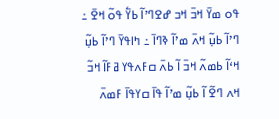ߟߋ ߘߌ߫ ߞߏ߫ ߞߏ ߝߐߣߴߊ߬ ߕߌ߱ ߟߋ߬ ߞߐ߫ ߸ ߣߴߊ߬ ߕߎ߲߬ ߞߍ߫ ߘߴߊ߬ ߢߣߊ߫ ߸ ߤߊߟߌ߫ ߣߴߊ߬ ߕߎ߲߬ ߞߵߊ߬ ߕߘߍ߬ ߞߏ߫ ߊ߬ ߕߍ߫ ߛߓߍߟߌ ߥߓߊ߬ ߞߏ߬ ߞߍ ߣߐ߬ ߊ߬ ߕߎ߲߬ ߘߴߊ߬ ߟߊ߫ ߛߌߟߊ߫ ߓߘߍ߫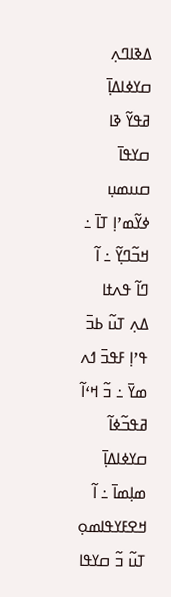ߡߢߊߣߍ߲ ߛߌߦߊߡߊ߲߫ ߥߟߌ߬ ߢߊ ߛߌߟߊ߫ ߛߎߘߎ߲ ߦߌ߬ߘߴߊ߲ ߠߊ߫ ߸ ߞߏ߬ߣߌ߲߬ ߸ ߊ߬ ߣߊ߬ ߟߍߙߊ ߡߍ߲ ߠߎ߬ ߕߏ߫ ߟߴߊ߲ ߓߟߏ߫ ߗߍ ߘߌ߫ ߸ ߏ߬ ߞߵߊ߬ ߥߟߏ߬ߦߊ߬ ߛߌߦߊߡߊ߲߫ ߘߊ߲ߘߊ߫ ߸ ߊ߬ ߞߐߓߌߟߊߘߋ߲ ߠߎ߬ ߏ߬ ߛߌߟߊ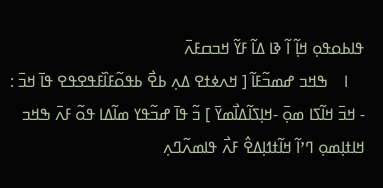ߟߊߕߋߟߋ߲ ߞߊ߲߬ ߊ߬ ߢߊ ߡߊ߬ ߓߌ߬ ߞߏߛߓߍ߫
    ߊ    ߒߞߏ ߝߘߏ߬ߓߊ߬ [ ߞߍߦߙߐ ߡߍ߲ ߕߐ߯ ߕߟߋ߬ߓߊ߰ߓߟߐߟߐ ߟߊ߫ ߞߏ߫ : - ߞߏ߫ ߞߊ߬ߖߊ ߘߋ߲߫ -ߞߊ߲ߖߊ߬ߡߊ߯ߘߌ߫ ] ߏ߬ ߟߊ߫ ߝߏ߬ߟߌ ߘߊ߬ߡߊ ߟߋ߬ ߓߍ߫ ߒߞߏ ߞߊߙߊ߲ߘߋ߲ ߣߴߊ߬ ߞߊ߬ߙߗߊ߲ߡߐ߮ ߓߍ߯ ߟߊߘߍ߬ߣߍ߲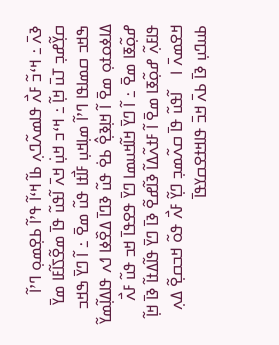ߢߍ߫ ߸ ߞߵߏ߬ ߓߍ߯ ߟߊߘߍ߬ߣߍ߲ ߕߊ߬ ߞߵߊ߬ ߟߴߊ߬ ߕߐ߲ߘߋ߲ ߣߴߊ߬ ߛߌ߲߬ߝߏ߲ ߠߎ߫ ߞߊ߲߬ ߸ ߞߵߏ ߞߎ߲߭ ߞߍ߫ ߊ߬ߟߎ߬ ߟߊ߫ ߘߐ߬ߖߊ߬ߓߊ ߘߌ߫ ߒߞߏ ߛߘߊߟߊ ߣߴߊ߬ ߘߊ߲ߞߎ߲ ߓߊ߯ߙߊ ߟߎ߬ ߘߐ߫ ߸ ߊ߬ ߣߌ߫ ߒߞߏ ߡߊߦߋߙߋ߲ ߘߐ߫ ߊ߬ ߞߊ߲ߢߐ߲߮ ߕߐ߭ ߟߎ߬ ߢߣߊ߫ ߡߐ߰ߦߊ ߗߍ ߟߊߡߊ߲߬ߘߌ߬ ߝߋ߲߬ߧߊ ߘߐ߫ ߸ ߊ߬ ߣߌ߫ ߞߊ߬ߞߎߘߊ ߣߌ߫ ߟߐߟߊ߫ ߞߏ ߟߎ߬ ߓߍ߯ ߟߊߓߍ߲߬ ߝߋ߲߬ߧߊ ߘߐ߫ ߊ߬ ߓߙߍ߬ߡߊ߬ ߢߊ߬ߝߐ߬ ߢߊ߫ ߣߌ߫ ߟߊ߬ߡߙߊ߬ ߢߊ߫ ߞߊ߲߬ ߞߐߘߍ߫ ߊ    ߊ߬ߟߎ߬ ߟߊ߫ ߛߍ߬ߘߏ߲ ߣߌ߲߬ ߓߍ߯ ߟߋ߬ ߞߏߛߐ߲߬ ߡߍ߲ ߕߎߣߎ߲ ߢߊ߫ ߕߍ߫ ߞߏ߫ ߟߊߞߙߐߛߌߟߊ߫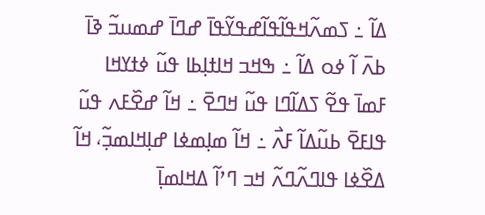ߡߊ߬ ߸ ߖߘߍ߬ߞߟߊ߬ߟߊ߬ߝߟߌ߬ߟߊ߫ ߝߣߊ߫ ߝߘߎߏ߬ ߢߊ߫ ߕߍ߫ ߊ߬ ߦߋ ߡߊ߬ ߸ ߒߞߏ ߞߊߙߊ߲ߕߊ ߟߎ߬ ߦߙߌߞߊ ߓߘߊ߫ ߟߐ߬ ߖߡߊ߬ߣߊ ߟߎ߬ ߞߣߐ߫ ߸ ߞߊ߬ ߝߐ߰ߓߍ ߟߎ߬ ߟߊߓߐ߫ ߕߎ߬ߡߊ߬ ߓߍ߯ ߸ ߞߊ߬ ߘߊ߲ߘߦߊ ߝߊ߲ߞߊߘߏ߲߬، ߞߊ߬ ߡߐ߰ߦߊ ߟߊߣߍ߬ߣߍ߬ ߞߏ ߣߴߊ߬ ߡߞߊߘߊ߲߫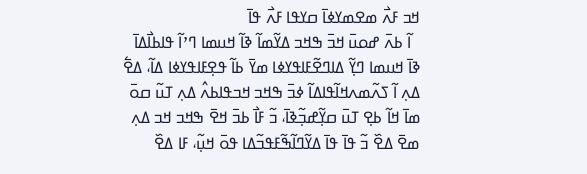ߞߏ ߓߍ߯ ߘߐߘߌߦߊ߫ ߛߌߟߊ ߓߍ߯ ߟߊ߫
  ߊ߬ ߕߍ߫ ߝߋߎ߫ ߞߏ߫ ߒߞߏ ߡߌ߬ߘߊ߬ ߢߊ߬ ߞߎߘߊ ߣߴߊ߬ ߟߊߕߊ߯ߡߊ߫ ߢߊ߫ ߞߎߘߊ ߣߌ߲߬ ߡߊߣߐ߬ߓߊߟߌߦߊ ߘߌ߫ ߕߊ߬ ߟߐ߲ߓߊߟߌߦߊ ߡߊ߬، ߡߐ߱ ߡߍ߲ ߊ߬ ߖߍ߬ߘߍߞߊ߬ߟߊߡߊ߬ ߦߏ߫ ߒߞߏ ߞߏߟߊߕߍ߮ ߡߍ߲ ߠߎ߬ ߛߋ߫ ߘߊ߫ ߞߊ߬ ߕߐ߲ ߠߎ߫ ߛߌ߲߬ߝߏ߲߬ߢߊ߫، ߏ߬ ߓߊ߯ ߕߏ߫ ߞߐ߫ ߒߞߏ ߞߏ ߡߍ߲ ߘߐ߫ ߡߐ߰ ߏ߬ ߟߊ߫ ߟߊ߫ ߡߌ߬ߣߊ߬ߒ߬ߓߟߏ߬ߡߊ ߟߋ߫ ߞߎ߲߬، ߓߊ ߡߐ߰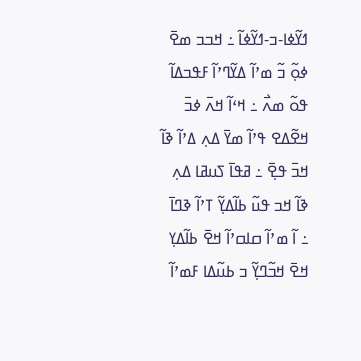ߗߌ߬ߦߊ-ߏ-ߗߌ߬ߦߊ߬ ߸ ߞߏߏ ߘߐ߫ ߦߋ߲߬ ߏ߬ ߘߴߊ߬ ߡߌ߬ߣߴߊ߬ ߓߟߏߡߊ߬ ߟߋ߬ ߘߍ߯ ߸ ߞߵߊ߬ ߞߍ߫ ߦߏ߫ ߞߐ߬ߡߐ ߟߴߊ߬ ߘߌ߫ ߡߍ߲ ߡߴߊ߬ ߢߊ߬ ߞߏ߫ ߟߐ߲߫ ߸ ߥߟߊ߫ ߖߎߥߊ ߡߍ߲ ߢߊ߬ ߞߏ ߟߎ߬ ߕߊ߬ߡߌ߲߬ ߠߴߊ߬ ߢߣߊ߫ ߸ ߊ߬ ߘߴߊ߬ ߛߊߛߴߊ߬ ߞߐ߫ ߕߊ߬ߡߌ߲ ߞߐ߫ ߞߏ߬ߣߌ߲߬ ߏ ߕߎ߬ߡߊ ߓߘߴߊ߬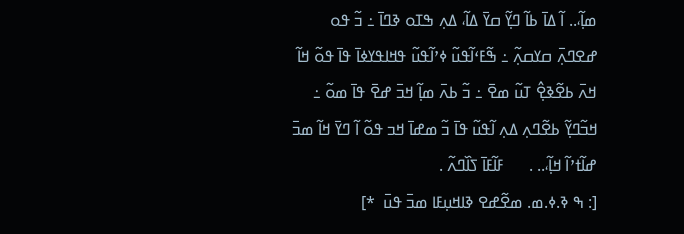ߘߊ߲߬،.. ߊ߬ ߡߊ߫ ߕߊ߬ ߣߌ߲߬ ߛߌ߫ ߡߊ߬، ߡߍ߲ ߒߠߋ ߢߣߊ߫ ߸ ߏ߬ ߟߋ ߝߐߣߍ߲߫ ߛߌߛߍ߲߬ ߸ ߒ߬ߓߵߊ߬ߟߎ߬ ߦߴߊ߬ߟߎ߬ ߟߞߊߟߌߦߊ߫ ߟߊ߫ ߟߋ߬ ߞߊ߬ ߞߍ߫ ߕߐ߬ߢߐ߲߮ ߠߎ߬ ߘߐ߫ ߸ ߏ߬ ߕߍ߫ ߘߊ߲߬ ߞߏ߫ ߝߐ߫ ߟߊ߫ ߘߋ߬ ߸ ߞߏ߬ߣߌ߲߬ ߕߐ߬ߣߍ߲ ߡߍ߲ ߊ߬ߟߎ߬ ߟߊ߫ ߏ߬ ߘߝߊ߫ ߞߏ ߟߋ߬ ߊ߬ ߣߌ߫ ߞߊ߬ ߘߏ߫ ߝߊ߬ߙߴߊ߬ ߞߊ߲߬،.. .      ߓߊ߬ߓߊ߫ ߖߊ߰ߣߍ߬ .
[: ߒ ߢ.ߦ.ߘ. ߘߐ߬ߝߐ ߢߊߞߎ߲ߓߊ ߘߏ߫ ߟߎ߫  *]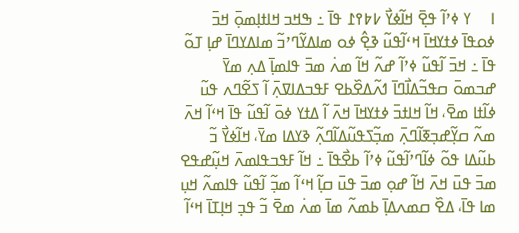ߊ     ߌ ߦߴߊ߬ ߟߐ߲߫ ߞߊ߬ߦߌ߯ ߇߈߉߁ ߟߊ߫ ߸ ߒߞߏ ߞߊߙߊ߲ߘߋ߲߫ ߞߏ߫ ߦߋߟߊ߫ ߦߙߌߞߊ߫ ߞߵߊ߬ߟߎ߬ ߢߐ߲߮ ߦߋ ߘߊߡߌ߬ߣߴߏ߬ ߘߊߡߌߣߊ߫ ߝߊ߲ ߠߋ߬ ߟߊ߫ ߸ ߞߏ߫ ߊ߬ߟߎ߬ ߦߴߊ߬ ߝߍ߬ ߞߊ߬ ߘߍ߭ ߘߏ߫ ߟߊߘߊ߲߫ ߡߍ߲ ߘߌ߫ ߝߏߘߋ߫ ߛߟߏ߬ߡߊ߯ߣߊ߫ ߗߍ߬ߡߐ߰ߕߐ ߓߟߏߡߊߜߍ߲߫ ߊ߬ ߖߐ߬ߣߍ ߟߎ߬ ߦߊ߬ߙߊ ߘߐ߫، ߞߊ߬ ߞߊߙߏ߫ ߦߙߌߞߊ߫ ߞߍ߫ ߊ߬ ߡߙߌ ߦߋ߫ ߊ߬ߟߎ߬ ߟߊ߫ ߞߵߊ߬ ߞߍ߫ ߘߍ߬ ߛߌ߲߬ߝߏ߲ߧߊ߬ߣߍ߲߫ ߘߏ߲߬ߖߟߎ߬ߡߊ߬ߣߍ߲߬ ߢߌߡߊ ߘߌ߫، ߞߊ߬ߦߌ߯ ߏ߬ ߕߎ߬ߡߊ ߟߋ߬ ߦߊ߬ߣߴߊ߬ߟߎ߬ ߦߴߊ߬ ߕߐ߯ߟߊ߫ ߸ ߞߊ߬ ߓߟߏߟߊߘߍ߫ ߞߎ߲߬ߝߟߐ ߘߏ߫ ߟߎ߫ ߞߍ߫ ߞߊ߬ ߝߋ߲ ߘߏ߫ ߟߎ߫ ߛߊ߲߬ ߞߵߊ߬ ߘߏ߲߬ ߊ߬ߟߎ߬ ߟߊߘߍ߬ ߞߎ߲ ߘߊ ߟߊ߫، ߡߐ߰ ߛߘߍߡߊ߲߫ ߕߘߍ߬ ߘߊ߫ ߘߍ߭ ߘߐ߫ ߏ߬ ߟߏ߲ ߞߊ߲ߠߊ߫ ߞߵߊ߬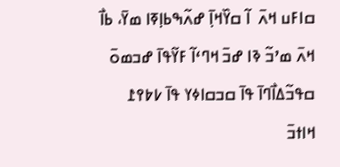ߛߊߓߎ ߞߍ߫  ߊ߬ ߛߌ߰ߞߊ߲߫ ߝߍ߬ߒߕߊ߲ߧߊ ߘߌ߫، ߕߊ߯ ߞߍ߫ ߘߴߏ߬ ߢߊ ߝߏ߫ ߞߣߵߊ߬ ߓߌ߬ߟߊ߫ ߝߏߘߋ߫ ߛߟߏ߬ߡߊ߯ߣߊ߫ ߟߊ߫ ߛߏߛߊߦߌ ߟߊ߫ ߇߈߉߁ ߞߊߙߏ߫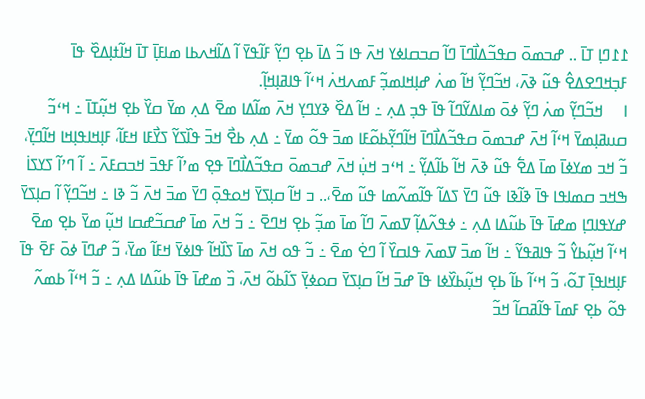߁߁ߣߊ߲ ߠߊ߫ .. ߝߏߘߋ߫ ߛߟߏ߬ߡߊ߯ߣߊ߫ ߣߊ߬ ߛߏߛߊߦߌ ߞߍ߫ ߟߊ ߏ߬ ߡߊ߫ ߕߐ߲ ߣߌ߲߬ ߓߊ߬ߟߌ߫ ߊ߬ ߡߊ߬ߞߍߕߊ ߘߊߓߊ߲߫ ߠߊ߫ ߞߊ߬ߙߊ߲ߡߐ߰ ߟߊ߫ ߓߏ߲ߞߣߐߡߐ߮ ߟߎ߬ ߢߍ߫، ߞߏ߬ߣߌ߲߬ ߞߊ߬ ߘߍ߭ ߝߊ߲ߞߊߘߏ߲߬ ߓߘߍߞߍ߭ ߞߵߊ߬ ߟߊߥߊ߲ߞߊ߲߬.
ߊ     ߞߏ߬ߣߌ߲߬ ߘߍ߭ ߣߌ߲߬ ߦߋ߫ ߘߊߡߌ߬ߣߊ߬ ߟߊ߫ ߟߏ߲ ߡߍ߲ ߸ ߞߊ߬ ߡߐ߰ ߢߌߣߌ߲ ߞߍ߫ ߘߊ߬ߡߊ ߘߐ߫ ߡߍ߲ ߘߌ߫ ߛߌ߰ ߕߐ߲ ߞߎ߲߬ߠߊ߫ ߸ ߞߵߏ߬ ߛߎߥߊ߲ߘߌ߫ ߞߵߊ߬ ߞߍ߫ ߝߏߘߋ߫ ߛߟߏ߬ߡߊ߯ߣߊ߫ ߞߊ߬ߣߌ߲߬ߕߋ߬ߓߊ ߘߏ߫ ߟߋ߬ ߘߌ߫ ߸ ߡߍ߲ ߕߐ߯ ߞߏ߫ ߟߊ߰ߖߌ߬ ߖߌ߯ߓߊ ߞߓߊ߬، ߓߊ߲ߞߊߟߊ߲ߞߊ ߞߊ߬ߣߌ߲߫، ߏ߬ ߞߏ ߘߌߦߊ߫ ߘߊ߫ ߡߐ߱ ߟߎ߬ ߢߍ߫ ߞߊ߬ ߕߊ߬ߡߌ߲߬ ߸ ߞߵߏ ߞߎ߲߭ ߞߍ߫ ߝߏߘߋ߫ ߛߟߏ߬ߡߊ߯ߣߊ߫ ߟߐ߲ ߘߴߊ߬ ߓߟߏ߫ ߞߏߛߓߍ߫ ߸ ߊ߬ ߣߴߊ߬ ߖߌߖߊ߭ ߒߞߏ ߛߘߊߟߊ ߟߊ߫ ߢߊ߬ߢߊ ߟߎ߬ ߣߌ߫ ߖߡߊ߬ ߟߊ߬ߘߍ߬ߘߊ ߟߎ߬ ߘߐ߫،.. ߏ ߞߊ߬ ߛߊ߲ߖߌ߫ ߞߋߟߋ߲߫ ߣߌ߫ ߘߏ߫ ߞߍ߫ ߏ߬ ߢߊ ߸ ߞߏ߬ߣߌ߲߬ ߊ߬ ߛߊ߲ߖߌ߫ ߝߌߟߊߣߊ߲ ߘߝߊ߫ ߟߊ߫ ߕߎ߬ߡߊ ߡߍ߲ ߸ ߦߟߍ߬ߡߊ߲߬ ߜߘߍ߫ ߣߊ߬ ߘߊ߫ ߘߏ߲߬ ߕߐ߲ ߞߣߐ߫ ߸ ߏ߬ ߞߍ߫ ߘߊ߫ ߝߛߏ߬ߝߛߊ ߞߎ߲߬ ߘߌ߫ ߕߐ߲ ߘߐ߫ ߞߵߊ߬ ߞߎ߲߬ߕߌ߮ ߏ߬ ߟߊߥߟߌ߬ ߸ ߞߊ߬ ߘߏ߫ ߜߘߍ߫ ߟߊߛߌ߰ ߊ߬ ߣߐ߭ ߘߐ߫ ߸ ߏ߬ ߟߋ ߞߍ߫ ߘߊ߫ ߖߊ߰ߞߊ߬ ߟߊߦߌ߫ ߞߓߊ߬ ߘߌ߫، ߏ߬ ߝߣߊ߫ ߦߋ߫ ߓߐ߫ ߟߊ߫ ߓߊ߲ߞߊߟߊ߲߫ ߠߋ߬، ߏ߬ ߞߵߊ߬ ߕߊ߬ ߕߐ߲ ߞߎ߲߬ߕߌ߰ߦߊ ߟߊ߫ ߝߏ߫ ߞߊ߬ ߛߊ߲ߖߌ߫ ߛߋߦߌ߲߫ ߖߊ߬ߕߋ߬ ߞߍ߫، ߏ߰ ߘߝߊ߫ ߟߊ߫ ߕߎ߬ߡߊ ߡߍ߲ ߸ ߏ߬ ߞߵߊ߬ ߕߘߍ߬ ߟߋ߬ ߕߐ߲ ߓߘߊ߫ ߟߊ߬ߥߛߊ߬ ߞߏ߬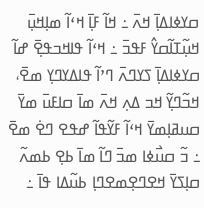ߛߌߦߊߡߊ߲߫ ߞߍ߫ ߸ ߞߊ߬ ߓߊ߲߫ ߞߵߊ߬ ߘߊ߲ߞߎ߲߫ ߞߎ߲߬ߠߊ߬ߛߌ߮ ߓߟߏ߫ ߸ ߞߵߊ߬ ߟߊߞߏߟߐ߲߫ ߝߊ߬ ߛߌߦߊߡߊ߲߫ ߖߌߣߍ߫ ߣߴߊ߬ ߟߊߡߌߣߌ߲ ߘߐ߫، ߞߏ߬ߣߌ߲߬ ߞߏ ߡߍ߲ ߞߍ߫ ߘߊ߫ ߛߊߓߎ߫ ߘߌ߫ ߛߎߥߊ߲ߘߌ߫ ߞߵߊ߬ ߓߌ߬ߟߊ߬ ߝߟߐ ߣߐ߭ ߘߐ߫ ߸ ߏ߬ ߛߎ߯ߦߊ ߘߏ߫ ߣߊ߬ ߘߊ߫ ߕߐ߲ ߕߘߍ߬ ߛߊ߲ߖߌ߫ ߞߐߣߐ߲ߘߐߣߊ߲ ߕߎ߬ߡߊ ߟߊ߫ ߸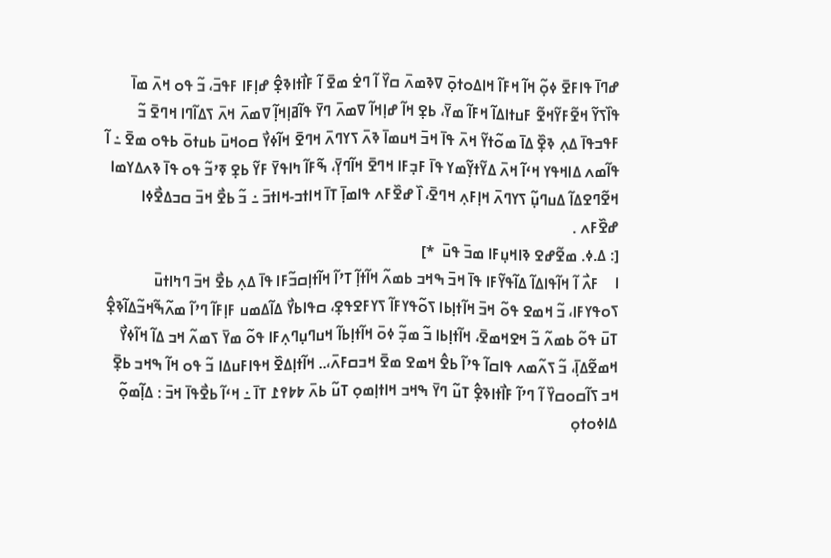ߝߣߊ߫ ߟߊߓߐ߫ ߦߋ߲߬ ߞߊ߬ ߞߓߊ߬ ߞߊߡߋߙߋ߲߫ ߜߢߘߍ߫ ߛߌ߰ ߊ߬ ߣߐ߭ ߘߐ߫ ߊ߬ ߓߊ߯ߙߊߢߐ߲߮ ߝߊ߲ߓߊ ߓߟߏ߫، ߏ߬ ߟߋ ߞߍ߫ ߘߊ߫ ߟߊ߰ߖߌ߬ ߞߐ߬ߓߌ߬ߞߐ߬ ߓߎߙߊߡߊ߬ ߞߓߊ߬ ߘߌ߫، ߕߐ߲ ߞߊ߬ ߝߊ߲ߞߊ߬ ߜߘߍ߫ ߣߌ߫ ߟߊ߬ߥߊ߲ߞߊ߲߬ ߜߘߍ߫ ߞߍ߫ ߖߡߊ߬ߣߊ ߞߣߐ߫ ߏ߬ ߓߟߏߟߊ߫ ߡߍ߲ ߢߐ߲߰ ߡߊ߫ ߘߋ߬ߙߌ߬ ߞߍ߫ ߟߊ߫ ߞߏ߫ ߞߎߘߊ߫ ߢߍ߫ ߖߌߣߍ߫ ߞߣߐ߫ ߞߊ߬ߦߌ߯ ߛߋߞߎ߫ ߕߎߙߋ߫ ߕߟߋ ߘߐ߫ ߸ ߊ߬ ߟߊ߬ߘߍ ߡߊߞߟߌ ߞߵߊ߬ ߞߍ߫ ߡߌ߬ߙߌ߲߬ߘߌ ߟߊ߫ ߓߏ߲ߓߊ ߞߣߐ߫ ߞߊ߬ߣߌ߲߫، ߒ߬ߓߊ߬ ߤߊߟߌ߫ ߓߌ߬ ߕߐ߲ ߧߴߏ߬ ߟߋ ߟߊ߫ ߢߍߡߌߘߊ ߞߐ߬ߣߐߡߊ߬ ߡߎߣߎ߲߬ ߖߌߣߍ߫ ߞߊ߲ߓߍ߲ ߞߣߐ߫، ߊ߰ ߝߐ߰ߓߍ ߟߊߘߊ߲߫ ߠߊ߫ ߞߊߙߏ-ߞߊߙߏ߫ ߸ ߏ߬ ߕߐ߯ ߞߏ߫ ߛߏߡߐ߯ߦߊ ߝߐ߰ߓߍ .
[: ߡ.ߦ. ߘߐ߬ߝߐ ߢߊߞߎ߲ߓߊ ߘߏ߫ ߟߎ߫  *]
ߊ    ߓߍ߯ ߊ߬ ߞߊ߬ߟߊߡߊ߬ ߡߊ߬ߟߌ߬ߓߊ ߟߊ߫ ߞߏ߫ ߒߞߏ ߕߘߍ߬ ߞߊ߬ߙߊ߲߬ ߠߴߊ߬ ߞߊ߬ߙߊ߲ߛߏ߬ߓߊ ߟߊ߫ ߡߍ߲ ߕߐ߯ ߞߏ߫ ߣߤߊߙߎ߫ ߖߋߟߌߓߊ، ߏ߬ ߞߘߐ ߟߋ߬ ߞߏ߫ ߞߊ߬ߙߊ߲ߕߊ ߖߋ߬ߟߌߓߊ߬ ߖߌߓߐߟߐ߲، ߛߟߊߕߌ߯ ߡߊ߬ߡߘߎ ߓߊ߲ߓߊ߬ ߣߴߊ߬ ߘߍ߬ߒ߬ߞߏ߬ߡߊ߬ߢߐ߲߮ ߠߎ߫ ߟߋ߬ ߕߘߍ߬ ߏ߬ ߞߐߞߘߐ߫، ߞߊ߬ߙߊ߲ߕߊ ߏ߬ ߘߏ߲߬ ߦߋ߫ ߞߊ߬ߙߊ߲ߕߊ߬ ߞߎߣߎ߲ߣߍ߲ߓߊ ߟߋ߬ ߘߌ߫ ߖߘߍ߬ ߞߏ ߡߊ߬ ߞߊ߬ߦߌ߯ ߞߘߐ߬ߡߊ߲߫، ߏ߬ ߖߍ߬ߘߍ ߟߊߛߊ߬ ߟߴߊ߬ ߕߐ߮ ߞߘߐ ߘߐ߫ ߞߏߛߓߍ߫،.. ߞߊ߬ߙߊ߲ߡߐ߰ ߞߟߊߓߎߡߊ ߏ߬ ߟߋ ߞߊ߬ ߒߞߏ ߕߐ߲߫ ߞߏ ߖߊ߬ߛߋߛߌ߰ ߊ߬ ߣߴߊ߬ ߓߊ߯ߙߊߢߐ߲߮ ߠߎ߬ ߣߌ߫ ߒߞߏ ߞߊߙߊ߲ߘߋ߲ ߠߎ߬ ߕߍ߫ ߈߈߉߁ ߠߊ߫ ߸ ߞߵߊ߬ ߕߐ߯ߟߊ߫ ߞߏ߫ : ߡߊ߲߬ߘߋ߲߬ ߡߊߦߋߙߋ߲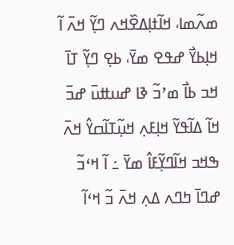ߘߍ߬ߘߊ، ߞߊ߬ߙߊ߲ߡߐ߰ߞߍ ߣߌ߲߬ ߞߍ߫ ߊ߬ ߞߊ߲ߕߌ߯ ߝߟߐ ߘߌ߫، ߕߐ߲ ߣߌ߲߬ ߠߊ߫ ߞߏ ߕߊ߯ ߘߴߏ߬ ߢߊ ߝߎߚߎ߫ ߝߏ߫ ߞߊ߬ ߡߊ߬ߟߌ߬ ߞߊ߲ߓߍ߲ ߞߎ߲߬ߠߊ߬ߛߌ߮ ߞߍ߫ ߒߞߏ ߞߊ߬ߣߌ߲߬ߓߊ߮ ߘߌ߫ ߸ ߊ߬ ߞߵߏ߬ ߝߣߊ߫ ߤߣߍ ߡߍ߲ ߞߍ߫ ߏ߬ ߞߵߊ߬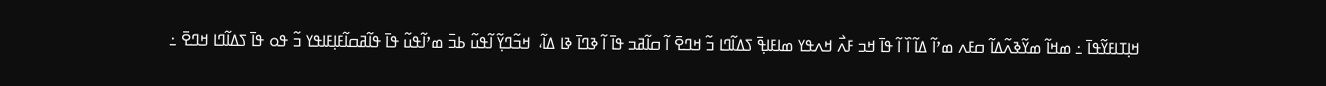ߞߊ߲ߠߊߓߌ߬ߟߊ߫ ߸ ߘߞߊ߬ ߘߌ߬ߢߍ߬ߡߊ߬ ߛߓߍ ߘߴߊ߬ ߡߊ߬ ߊ߰ ߊ߬ ߟߊ߫ ߞߏ ߓߍ߯ ߞߍߟߌ ߘߊߓߊߟ߲߫ ߖߡߊ߬ߣߊ ߏ߬ ߞߣߐ߫ ߊ߬ ߛߊ߬ߥߏ ߟߊ߫ ߊ߬ ߢߣߊ߫ ߢߊ ߡߊ߬،  ߞߏ߬ߣߌ߲߬ ߊ߬ߟߎ߬ ߕߏ߫ ߘߴߊ߬ߟߎ߬ ߟߊ߫ ߟߊ߬ߥߛߊ߬ߓߊ߲ߓߊߟߌ ߏ߬ ߟߋ ߟߊ߫ ߖߡߊ߬ߣߊ ߞߣߐ߫ ߸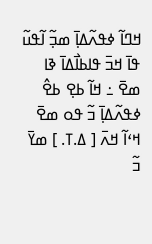ߞߣߊ߬ ߦߟߍ߬ߡߊ߲߫ ߘߏ߲߬ ߊ߬ߟߎ߬ ߟߊ߫ ߞߏ߫ ߟߊߕߊ߯ߡߊ߫ ߢߊ ߘߐ߫ ߸ ߞߊ߬ ߕߐ߲ ߕߐ߮ ߦߟߍ߬ߡߊ߲߫ ߏ߬ ߟߋ ߘߐ߫ ߞߵߊ߬ ߞߍ߫ [ ߡ.ߠ. ] ߘߌ߫ ߏ߬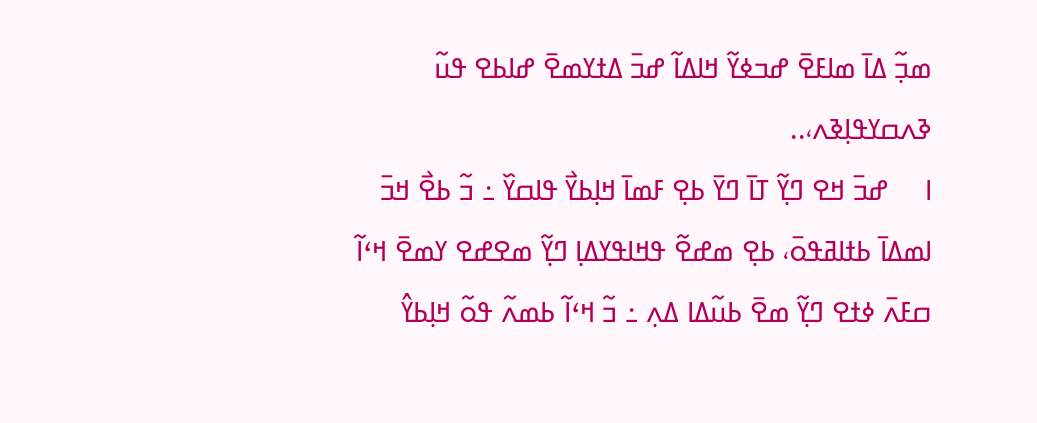ߘߏ߲߬ ߡߊ߫ ߘߊߓߐ߫ ߝߏߦߌ߬ ߞߊߡߊ߬ ߝߏ߫ ߡߙߌߘߐ߫ ߝߊߕߐ ߟߎ߬ ߢߍߛߌߟߊ߲ߢߍ،..
ߊ     ߝߏ߫ ߞߐ ߣߌ߲߬ ߠߊ߫ ߣߌ߫ ߕߐ߲ ߓߘߊ߫ ߞߊ߲ߕߌ߯ ߟߊߛߌ߰ ߸ ߏ߬ ߕߐ߯ ߞߏ߫ ߊߘߡߊ߫ ߕߙߊߥߟߋ߫، ߕߐ߲ ߘߝߐ߬ ߟߞߊߟߌߡߊ߲ ߣߌ߲߬ ߘߐߝߐ ߌߘߐ߫ ߞߵߊ߬ ߛߓߍ߫ ߦߙߐ ߣߌ߲߬ ߘߐ߫ ߕߎ߬ߡߊ ߡߍ߲ ߸ ߏ߬ ߞߵߊ߬ ߕߘߍ߬ ߟߋ߬ ߞߊ߲ߕߌ߮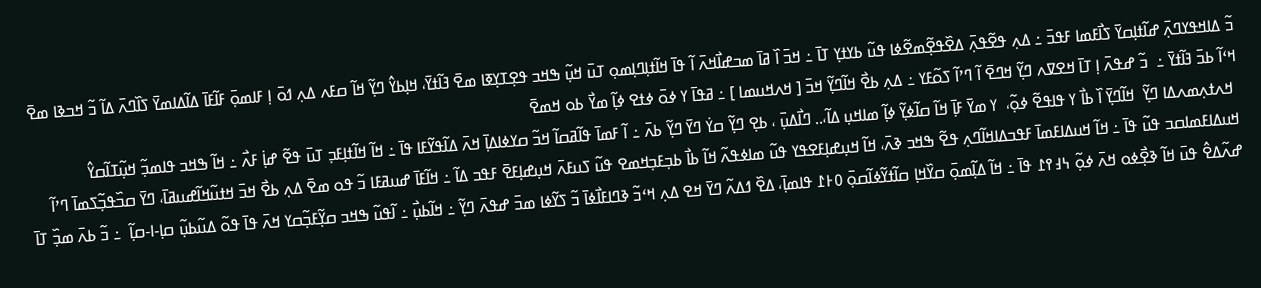ߏ߬ ߡߊߞߟߌߣߍ߲߫ ߝߊ߬ߙߊ߲ߛߌ߫ ߖߊ߯ߓߘߊ ߓߟߏ߫ ߸ ߡߍ߲ ߟߐ߬ߟߍ߲߫ ߡߐ߰ߟߐ߲߬ߘߐ߬ߦߊ ߟߎ߬ ߕߌߙߌ߲ ߠߊ߫ ߸ ߞߏ߫ ߊ߰ ߥߊ߫ ߘߏߝߊ߯ߞߍ߫ ߊ߬ ߟߊ߫ ߞߊ߬ߙߊ߲ߣߊ߲ߘߋ߲ ߠߎ߫ ߞߎ߲߬ ߒߞߏ ߟߐ߲ߠߌ߲ߧߊ ߘߐ߫ ߔߊ߬ߙߌ߫، ߞߊ߲ߕߌ߮ ߣߌ߲߬ ߞߊ߬ ߛߓߍ ߡߍ߲ ߗߋ߫ ߊ߲ ߓߊߘߋ߲߫ ߓߊ߬ߓߊ߫ ߡߊ߬ߡߊߘߌ߫ ߖߊ߰ߣߍ߫ ߡߊ߬ ߏ߬ ߞߏߢߊ ߘߐ߫ ߞߵߊ߬ ߕߏ߫ ߔߊ߬ߙߌ߫ ߸  ߏ߬ ߝߟߍ߫ ߊ߲ ߠߊ߫ ߞߐߜߍ ߣߌ߲߬ ߞߣߐ߫ ߊ߬ ߣߴߊ߬ ߖߋ߬ߓߌ ߸ ߡߍ߲ ߕߐ߯ ߞߊ߬ߣߌ߲߬ ߞߏ߫ [ ߞߍߞߎߘߊ ] ߸ ߥߟߊ߫ ߌ ߦߋ߫ ߦߙߐ ߦߊ߲߬ ߘߌ߯ ߕߋ ߞߘߐ߫
 ߞߍߙߍ߲ߘߍߡߊ ߣߌ߲߬  ߞߊ߬ߣߌ߲߫ ߊ߰ ߕߊ߯ ߌ ߟߊߟߐ߬ ߦߋ߲߬،  ߌ ߘߌ߫ ߓߊ߲߫ ߞߊ߬ ߛߊ߬ߦߌ߲߬ ߦߊ߲߬ ߘߊߞߎ߲ ߡߊ߬،.. ߣߊ߯ߡߎ߲߫ ، ߕߐ߲ ߣߌ߲߬ ߛߌ߭ ߣߌ߫ ߣߌ߲߬ ߕߍ߫ ߸ ߊ߬ ߓߘߊ߫ ߟߊ߬ߥߛߊ߬ ߞߏ߬ ߛߌߦߊߡߊ߲߫ ߞߍ߫ ߡߊ߬ߟߌ߬ߓߊ ߟߊ߫ ߸ ߞߊ߬ ߞߊ߬ߙߊ߲ߓߏ߲ ߠߎ߫ ߟߐ߬ ߝߊ߲߭ ߓߍ߯ ߸ ߞߊ߬ ߒߞߏ ߟߊߘߏ߲߬ ߞߎ߲߬ߠߊ߬ߛߌ߮ ߞߎߡߊߓߘߊߛߏ ߟߎ߬ ߟߊ߫ ߸ ߞߊ߬ ߞߎߡߊߓߘߊ߫ ߓߟߏߡߊߞߊ߬ߣߍ߲ ߟߐ߬ ߒߞߏ ߢߍ߫، ߞߊ߬ ߞߎ߲ߝߊ߲ߓߐߟߌ ߟߎ߬ ߘߊߦߟߍ߬ ߞߊ߬ ߕߊ߯ ߕߏ߲ߓߏ߲ߞߘߐ ߟߎ߬ ߖߎߓߍ߫ ߞߎ߲ߝߊ߲ߓߐ߫ ߓߟߏ ߡߊ߬ ߸ ߞߊ߬ߓߊ߫ ߝߎߥߓߊ ߏ߬ ߟߋ ߘߐ߫ ߡߍ߲ ߕߐ߯ ߞߏ߫ ߞߙߎ߬ߞߊ߬ߝߎߥߊ߫، ߣߌ߫ ߛߏ߰ߟߏ߲߬ߖߘߊ߫ ߣߴߊ߬ ߝߍ߬ߡߐ߮ ߟߎ߫ ߞߊ߬ ߢߐ߲߯ߦߋ ߞߍ߫ ߦߋ߲߬ ߆߃߉߁ ߟߊ߫ ߸ ߞߊ߬ ߡߊ߲߬ߘߋ߲߫ ߛߌ߰ߞߊ߲ ߛߊ߬ߙߌ߬ߦߊ߬ߛߋ߲߫ ߀߅߁ ߟߊߘߊ߲߫، ߡߐ߰ ߗߡߍ߬ ߣߌ߫ ߞߐ ߡߍ߲ ߞߵߏ߬ ߢߣߊߓߊ߯ߦߊ߫ ߏ߬ ߖߌ߬ߦߊ ߘߏ߫ ߝߟߍ߫ ߣߌ߲߬ ߸ ߞߊ߬ߕߎ߲߯ ߸ ߊ߬ߟߎ߬ ߒߞߏ ߛߌ߲߬ߓߏ߲߬ߛߌ ߞߍ߫ ߟߊ߫ ߟߋ߬ ߡߎ߬ߕߎ߲߬ ߛߊ߲-ߊ-ߛߊ߲߬  ߸ ߏ߬ ߕߍ߫ ߘߏ߲߰ ߠߊ߫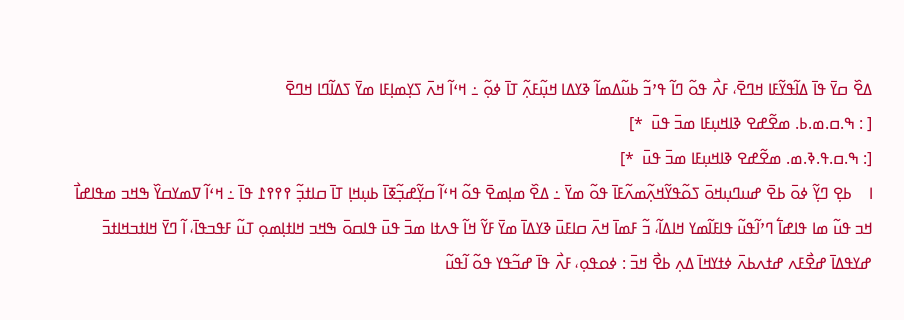ߡߐ߰ ߛߌ߫ ߟߊ߫ ߡߊ߬ߟߌ߬ߓߊ ߞߣߐ߫، ߓߍ߯ ߟߋ߬ ߣߊ߬ ߟߴߏ߬ ߕߎ߬ߡߘߊ߬ ߢߌߡߊ ߞߎ߲߬ߓߍ߲߬ ߠߊ߫ ߦߋ߲߬ ߸ ߞߵߊ߬ ߞߍ߫ ߖߌ߲ߘߊ߲ߓߊ ߘߌ߫ ߖߡߊ߬ߣߊ ߞߣߐ߫
[ : ߒ.ߛ.ߘ.ߕ. ߘߐ߬ߝߐ ߢߊߞߎ߲ߓߊ ߘߏ߫ ߟߎ߫  *]
[: ߒ.ߛ.ߟ.ߢ.ߘ. ߘߐ߬ߝߐ ߢߊߞߎ߲ߓߊ ߘߏ߫ ߟߎ߫  *]
ߊ    ߕߐ߲ ߣߌ߲߬ ߦߋ߫ ߕߐ߫ ߝߎߣߎ߲ߞߋ߫ ߖߋ߬ߟߌ߬ߞߍ߲߬ߘߍ߬ߓߊ߫ ߟߋ߬ ߘߌ߫ ߸ ߡߐ߰ ߘߊ߲ߘߐ߫ ߟߋ߬ ߞߵߊ߬ ߛߌ߲߬ߝߏ߲߬ߧߊ߫ ߕߎ߲ߞߊ߲ ߠߊ߫ ߛߊߙߏ߲߬ ߉߉߉߁ ߟߊ߫ ߸ ߞߵߊ߬ ߜߘߌߛߌ߰ ߒߞߏ ߘߟߊߝߊ߯ ߞߏ ߟߎ߬ ߘߊ ߟߊߝߊ߱ ߣߴߊ߬ߟߎ߬ ߟߊߓߊ߬ߘߌ ߞߊߡߊ߬، ߏ߬ ߓߘߊ߫ ߞߍ߫ ߛߊߓߎ߫ ߢߌߡߊ߫ ߘߌ߫ ߓߌ߬ ߞߊ߬ ߟߍߙߊ ߘߏ߫ ߟߎ߫ ߟߊߛߋ߫ ߒߞߏ ߞߊߙߊ߲ߘߋ߲ ߠߎ߬ ߓߟߏߟߊ߫، ߊ߬ ߣߌ߫ ߞߊߙߏߞߊߙߏ߫ ߝߌߟߡߊ߫ ߝߐ߯ߓߍ ߝߙߍߕߍ߫ ߦߙߌߞߊ߫ ߡߍ߲ ߕߐ߯ ߞߏ߫ : ߦߋߟߋ߲، ߓߍ߯ ߟߊ߫ ߝߏ߬ߟߌ ߟߋ߬ ߊ߬ߟߎ߬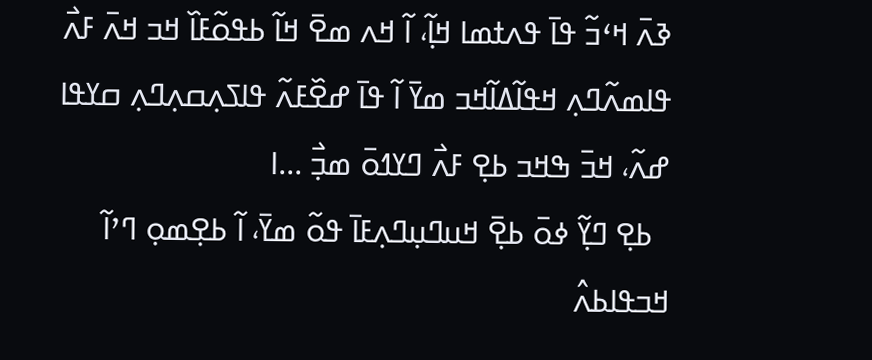ߢߍ߫ ߞߵߏ߬ ߟߊ߫ ߟߍߙߘߊ ߞߊ߲߬، ߊ߬ ߞߍ ߘߐ߫ ߞߊ߬ ߕߟߋ߬ߓߊ߰ ߞߏ ߞߍ߫ ߓߍ߯ ߟߊߘߍ߬ߣߍ߲ ߞߟߊ߬ߡߊ߬ߞߏ ߘߌ߫ ߊ߬ ߟߊ߫ ߝߐ߰ߓߍ߬ ߟߊߖߍ߲ߛߍ߲ߣߍ߲ ߛߌߟߊ ߝߍ߬، ߞߏ߫ ߒߞߏ ߕߐ߲ ߓߍ߯ ߣߌߗߋ߫ ߘߏ߲߯ ...ߊ
  ߕߐ߲ ߣߌ߲߬ ߦߋ߫ ߕߐ߲߫ ߞߎߣߎ߲ߣߍ߲ߓߊ߫ ߟߋ߬ ߘߌ߫، ߊ߬ ߕߐ߲ߘߋ߲ ߣߴߊ߬ ߞߏߟߊߕߍ߮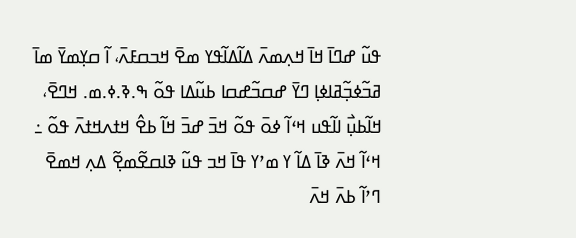ߟߎ߬ ߝߣߊ߫ ߞߊ߫ ߞߍ߲ߘߍ߫ ߡߊ߬ߡߊ߬ߟߌ ߘߐ߫ ߞߏߛߓߍ߫، ߊ߬ ߛߌ߲ߘߌ߫ ߘߊ߫ ߥߏ߬ߦߏ߲߬ߥߊߦߊ߲ ߣߌ߫ ߝߛߏ߬ߝߛߊ ߕߎ߬ߡߊ ߟߋ߬ ߒ.ߢ.ߦ.ߘ. ߞߣߐ߫، ߞߊ߬ߕߎ߲߯ ߊߊ߬ߟߎ ߞߵߊ߬ ߦߋ߫ ߟߋ߬ ߞߏ߫ ߝߏ߫ ߞߊ߬ ߕߐ߮ ߞߙߍߞߙߍ߫ ߟߋ߬ ߸ ߞߵߊ߬ ߞߍ߫ ߢߊ߫ ߡߊ߬ ߌ ߘߴߌ ߟߊ߫ ߞߏ ߟߎ߬ ߢߊߛߐ߬ߘߐ߲߬ ߡߍ߲ ߞߘߐ߫ ߣߴߊ߬ ߕߍ߫ ߞߍ߫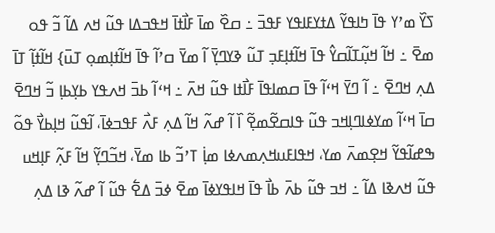ߖߌ߰ ߘߴߌ ߟߊ߫ ߤߊߟߌ߬ ߡߙߌߓߊߟߌ ߓߟߏ߫ ߸ ߛߐ߰ ߘߊ߫ ߓߊ߯ߙߊ߫ ߞߟߏߡߊ ߟߎ߬ ߞߍ ߡߊ߬ ߏ߬ ߟߋ ߘߐ߫ ߸ ߞߊ߬ ߞߎ߲߬ߠߊ߬ߛߌ߮ ߟߊ߫ ߞߊ߬ߙߊ߲ߓߏ߲ ߠߎ߬ ߢߌߣߌ߲߫ ߊ߬ ߘߌ߫ ߛߴߊ߬ ߟߊ߫ ߞߊ߬ߙߊ߲ߘߋ߲ ߠߎ߫} ߞߊ߬ߙߊ߲߬ ߠߊ߫ ߡߍ߲ ߞߣߐ߫ ߸ ߊ߬ ߣߌ߫ ߞߵߊ߬ ߟߊ߫ ߛߘߊߟߊ߫ ߓߊ߯ߙߊ ߟߎ߬ ߞߍ߫ ߸ ߞߵߊ߬ ߕߏ߫ ߞߍߟߌ ߕߌ߲ߕߊ߲ ߏ߬ ߞߣߐ߫ ߛߊ߫ ߞߵߊ߬ ߘߌߦߊߣߊ߲ߞߏ ߟߎ߬ ߟߊߛߐ߬ߘߐ߲߬ ߊ߰ ߊ߬ ߝߍ߬ ߞߊ߬ ߡߍ߲ ߓߍ߯ ߓߟߏߦߊ߫، ߊ߬ߟߎ߬ ߞߊ߲ߕߌ߯ ߟߋ߬ ߒߝߊ߬ߟߌ߬ ߞߐ߲ߘߍ߫ ߘߌ، ߞߟߊߓߎߞߍ߲ߘߍߦߊ ߘߊ߲߭ ߠߴߏ߬ ߕߊ ߘߌ߫، ߞߏ߬ߣߌ߲߬ ߞߊ߬ ߓߍ߲߬ ߓߊ߲ߞߎ ߟߎ߬ ߞߍߢߊ ߡߊ߬ ߸ ߞߏ ߟߎ߬ ߕߍ߫ ߕߊ߯ ߟߊ߫ ߞߊߟߌߦߊ߫ ߘߐ߫ ߦߏ߫ ߡߐ߱ ߟߎ߬ ߊ߬ ߝߍ߬ ߢߊ ߡߍ߲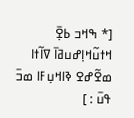[* ߒߞߏ ߕߐ߲߫ ߞߙߎ߬ߞߊ߲ߝߎߥߊ߫ ߜߊ߬ߙߊ ߘߐ߬ߝߐ ߢߊߞߎ߲ߓߊ ߘߏ߫ ߟߎ߫ : ]